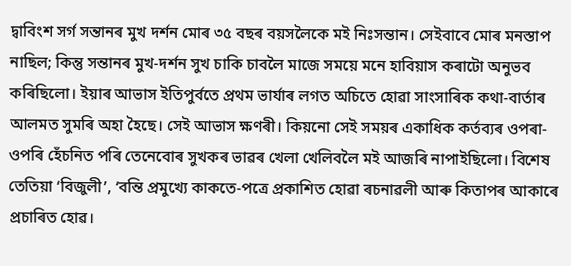দ্বাবিংশ সৰ্গ সন্তানৰ মুখ দৰ্শন মোৰ ৩৫ বছৰ বয়সলৈকে মই নিঃসন্তান। সেইবাবে মোৰ মনস্তাপ নাছিল; কিন্তু সন্তানৰ মুখ-দৰ্শন সুখ চাকি চাবলৈ মাজে সময়ে মনে হাবিয়াস কৰাটো অনুভব কৰিছিলো। ইয়াৰ আভাস ইতিপুৰ্বতে প্ৰথম ভাৰ্যাৰ লগত অচিতে হোৱা সাংসাৰিক কথা-বাৰ্তাৰ আলমত সুমৰি অহা হৈছে। সেই আভাস ক্ষণৰী। কিয়নো সেই সময়ৰ একাধিক কৰ্তব্যৰ ওপৰা- ওপৰি হেঁচনিত পৰি তেনেবোৰ সুখকৰ ভাৱৰ খেলা খেলিবলৈ মই আজৰি নাপাইছিলো। বিশেষ তেতিয়া ‘বিজুলী’, ‘বন্তি প্ৰমুখ্যে কাকতে-পত্ৰে প্ৰকাশিত হোৱা ৰচনাৱলী আৰু কিতাপৰ আকাৰে প্ৰচাৰিত হোৱ।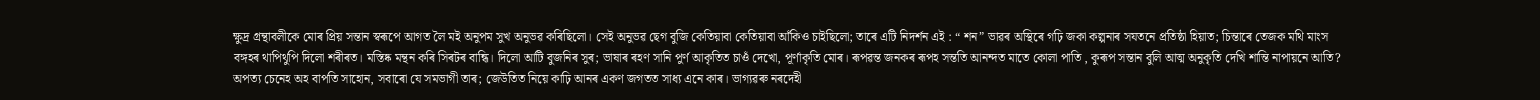ক্ষুদ্ৰ গ্ৰন্থাবলীকে মোৰ প্ৰিয় সন্তান স্বৰূপে আগত লৈ মই অনুপম সুখ অনুভৱ কৰিছিলো। সেই অনুভৱ ছেগ বুজি কেতিয়াবা কেতিয়াবা আঁকিও চাইছিলো; তাৰে এটি নিদৰ্শন এই : “ শন” ভাৱৰ অস্থিৰে গঢ়ি জকা কল্পনাৰ সযতনে প্ৰতিষ্ঠা হিয়াত; চিন্তাৰে তেজক মথি মাংস বঙ্গহৰ থাপিথুপি দিলো শৰীৰত। মস্তিষ্ক মন্থন কৰি সিৰটৰ বান্ধি। দিলো আটি বুজনিৰ সুৰ; ভাষাৰ ৰহণ সানি পুৰ্ণ আকৃতিত চাওঁ দেখো, পূৰ্ণাকৃতি মোৰ। ৰূপৱন্ত জনকৰ ৰূপহ সন্ততি আনন্দত মাতে কোলা পাতি , কুৰূপ সন্তান বুলি আত্ম অনুকৃতি দেখি শান্তি নাপায়নে আতি? অপত্য চেনেহ অহ বাপতি সাহোন, সবাৰো যে সমভাগী তাৰ; জেউতিত নিয়ে কাঢ়ি আনৰ একণ জগতত সাধ্য এনে কাৰ। ভাগ্যৱৰু নৰদেহী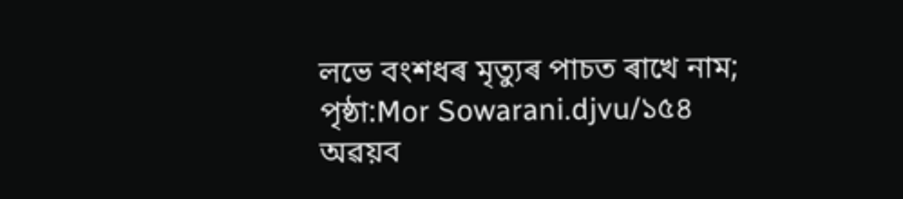লভে বংশধৰ মৃত্যুৰ পাচত ৰাখে নাম;
পৃষ্ঠা:Mor Sowarani.djvu/১৫৪
অৱয়ব